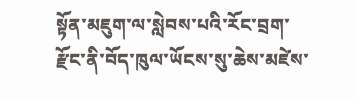སྟོན་མཇུག་ལ་སླེབས་པའི་རོང་བྲག་རྫོང་ནི་བོད་ཁུལ་ཡོངས་སུ་ཆེས་མཛེས་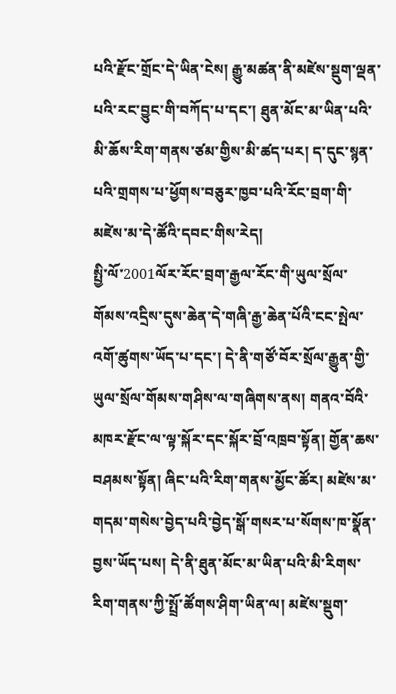པའི་རྫོང་གྲོང་དེ་ཡིན་ངེས། རྒྱུ་མཚན་ནི་མཛེས་སྡུག་ལྡན་པའི་རང་བྱུང་གི་བཀོད་པ་དང་། ཐུན་མོང་མ་ཡིན་པའི་མི་ཆོས་རིག་གནས་ཙམ་གྱིས་མི་ཚད་པར། ད་དུང་སྙན་པའི་གྲགས་པ་ཕྱོགས་བཅུར་ཁྱབ་པའི་རོང་བྲག་གི་མཛེས་མ་དེ་ཚོའི་དབང་གིས་རེད།
སྤྱི་ལོ་2001ལོར་རོང་བྲག་རྒྱལ་རོང་གི་ཡུལ་སྲོལ་གོམས་འདྲིས་དུས་ཆེན་དེ་གཞི་རྒྱ་ཆེན་པོའི་ངང་སྤེལ་འགོ་ཚུགས་ཡོད་པ་དང་། དེ་ནི་གཙོ་བོར་སྲོལ་རྒྱུན་གྱི་ཡུལ་སྲོལ་གོམས་གཤིས་ལ་གཞིགས་ནས། གནའ་བོའི་མཁར་རྫོང་ལ་ལྟ་སྐོར་དང་སྐོར་བྲོ་འཁྲབ་སྟོན། གྱོན་ཆས་བཤམས་སྟོན། ཞིང་པའི་རིག་གནས་མྱོང་ཚོར། མཛེས་མ་གདམ་གསེས་བྱེད་པའི་བྱེད་སྒོ་གསར་པ་སོགས་ཁ་སྣོན་བྱས་ཡོད་པས། དེ་ནི་ཐུན་མོང་མ་ཡིན་པའི་མི་རིགས་རིག་གནས་ཀྱི་སྤྲོ་ཚོགས་ཤིག་ཡིན་ལ། མཛེས་སྡུག་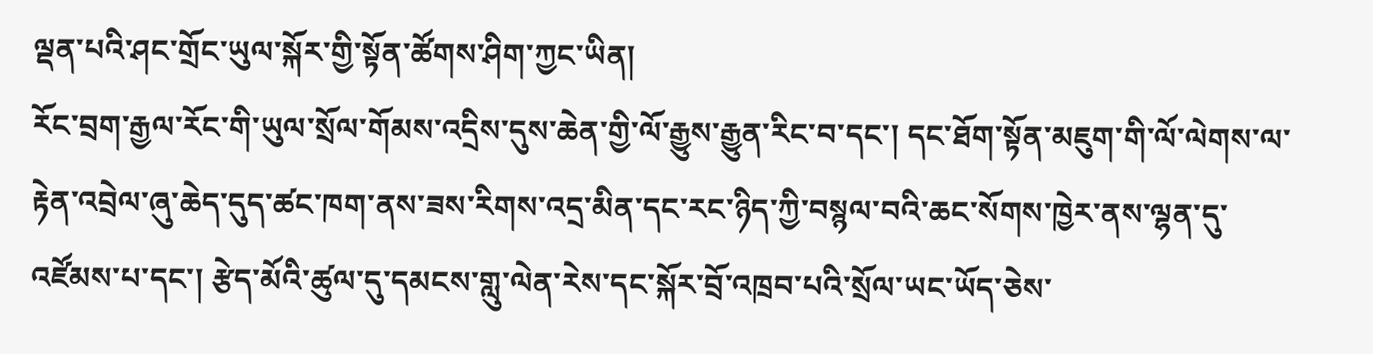ལྡན་པའི་ཤང་གྲོང་ཡུལ་སྐོར་གྱི་སྟོན་ཚོགས་ཤིག་ཀྱང་ཡིན།
རོང་བྲག་རྒྱལ་རོང་གི་ཡུལ་སྲོལ་གོམས་འདྲིས་དུས་ཆེན་གྱི་ལོ་རྒྱུས་རྒྱུན་རིང་བ་དང་། དང་ཐོག་སྟོན་མཇུག་གི་ལོ་ལེགས་ལ་རྟེན་འབྲེལ་ཞུ་ཆེད་དུད་ཚང་ཁག་ནས་ཟས་རིགས་འདྲ་མིན་དང་རང་ཉིད་ཀྱི་བསྙལ་བའི་ཆང་སོགས་ཁྱེར་ནས་ལྷན་དུ་འཛོམས་པ་དང་། རྩེད་མོའི་ཚུལ་དུ་དམངས་གླུ་ལེན་རེས་དང་སྐོར་བྲོ་འཁྲབ་པའི་སྲོལ་ཡང་ཡོད་ཅེས་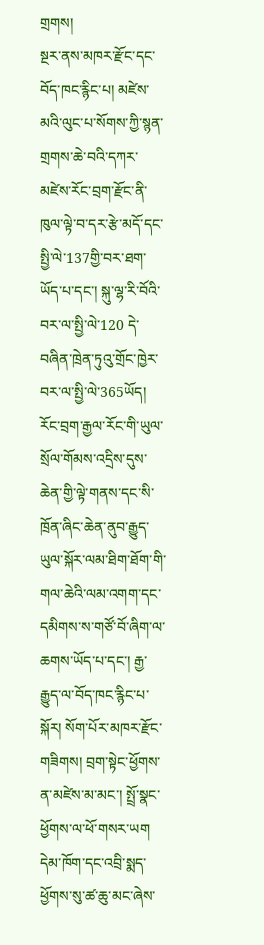གྲགས།
སྔར་ནས་མཁར་རྫོང་དང་བོད་ཁང་རྙིང་པ། མཛེས་མའི་ལུང་པ་སོགས་ཀྱི་སྙན་གྲགས་ཆེ་བའི་དཀར་མཛེས་རོང་བྲག་རྫོང་ནི་ཁུལ་ལྟེ་བ་དར་རྩེ་མདོ་དང་སྤྱི་ལེ་137གྱི་བར་ཐག་ཡོད་པ་དང་། སྐུ་ལྷ་རི་བོའི་བར་ལ་སྤྱི་ལེ་120 དེ་བཞིན་ཁྲེན་ཏུའུ་གྲོང་ཁྱེར་བར་ལ་སྤྱི་ལེ་365ཡོད། རོང་བྲག་རྒྱལ་རོང་གི་ཡུལ་སྲོལ་གོམས་འདྲིས་དུས་ཆེན་གྱི་ལྟེ་གནས་དང་སི་ཁྲོན་ཞིང་ཆེན་ནུབ་རྒྱུད་ཡུལ་སྐོར་ལམ་ཐིག་ཐོག་གི་གལ་ཆེའི་ལམ་འགག་དང་དམིགས་ས་གཙོ་བོ་ཞིག་ལ་ཆགས་ཡོད་པ་དང་། རྒྱ་རྒྱུད་ལ་བོད་ཁང་རྙིང་པ་སྐོར། སོག་པོར་མཁར་རྫོང་གཟིགས། བྲག་སྟེང་ཕྱོགས་ན་མཛེས་མ་མང་། སྤྲོ་སྣང་ཕྱོགས་ལ་ཕོ་གསར་ཡག དེམ་ཁོག་དང་འབྲི་སྨད་ཕྱོགས་སུ་ཚ་ཆུ་མང་ཞེས་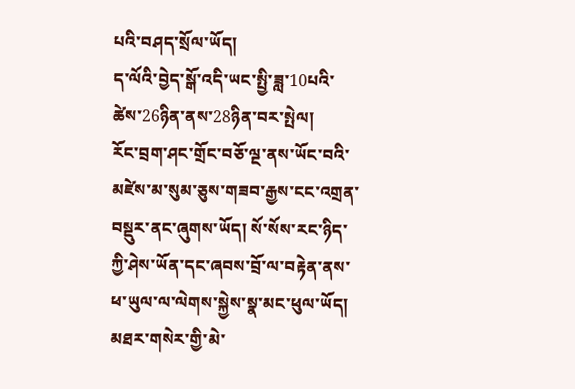པའི་བཤད་སྲོལ་ཡོད།
ད་ལོའི་བྱེད་སྒོ་འདི་ཡང་སྤྱི་ཟླ་10པའི་ཚེས་26ཉིན་ནས་28ཉིན་བར་སྤེལ།
རོང་བྲག་ཤང་གྲོང་བཅོ་ལྔ་ནས་ཡོང་བའི་མཛེས་མ་སུམ་ཅུས་གཟབ་རྒྱས་ངང་འགྲན་བསྡུར་ནང་ཞུགས་ཡོད། སོ་སོས་རང་ཉིད་ཀྱི་ཤེས་ཡོན་དང་ཞབས་བྲོ་ལ་བརྟེན་ནས་ཕ་ཡུལ་ལ་ལེགས་སྐྱེས་སྣ་མང་ཕུལ་ཡོད། མཐར་གསེར་གྱི་མེ་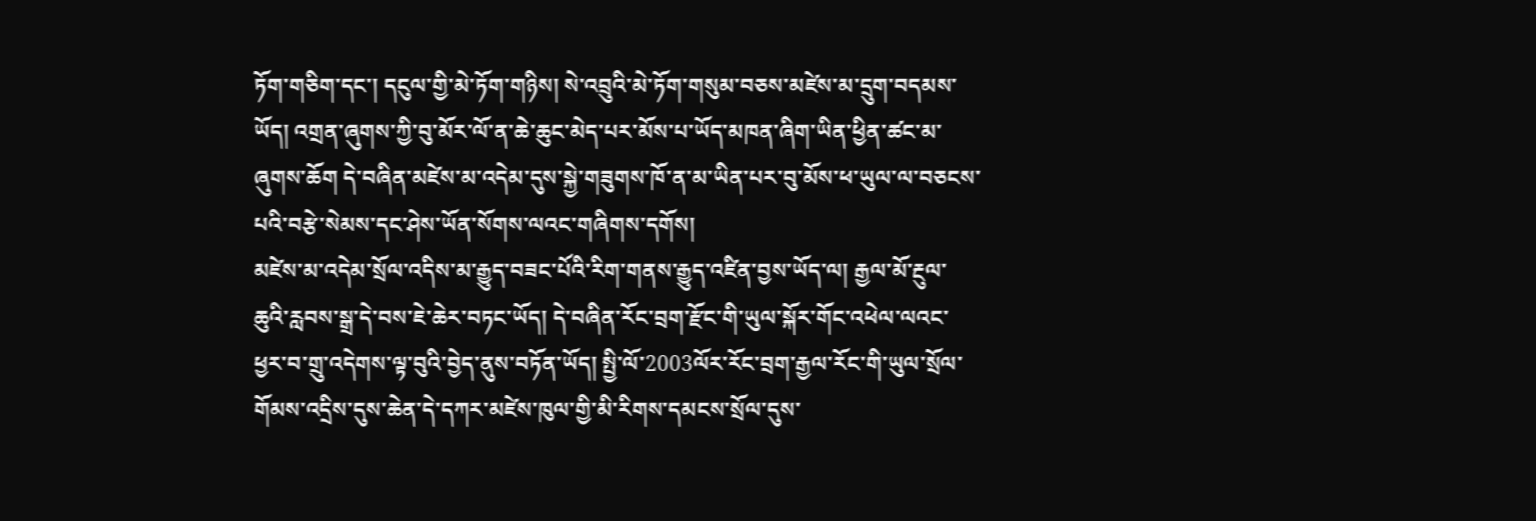ཏོག་གཅིག་དང་། དངུལ་གྱི་མེ་ཏོག་གཉིས། སེ་འབྲུའི་མེ་ཏོག་གསུམ་བཅས་མཛེས་མ་དྲུག་བདམས་ཡོད། འགྲན་ཞུགས་ཀྱི་བུ་མོར་ལོ་ན་ཆེ་ཆུང་མེད་པར་མོས་པ་ཡོད་མཁན་ཞིག་ཡིན་ཕྱིན་ཚང་མ་ཞུགས་ཆོག དེ་བཞིན་མཛེས་མ་འདེམ་དུས་སྐྱེ་གཟུགས་ཁོ་ན་མ་ཡིན་པར་བུ་མོས་ཕ་ཡུལ་ལ་བཅངས་པའི་བརྩེ་སེམས་དང་ཤེས་ཡོན་སོགས་ལའང་གཞིགས་དགོས།
མཛེས་མ་འདེམ་སྲོལ་འདིས་མ་རྒྱུད་བཟང་པོའི་རིག་གནས་རྒྱུད་འཛིན་བྱས་ཡོད་ལ། རྒྱལ་མོ་རྔུལ་ཆུའི་རླབས་སྒྲ་དེ་བས་ཇེ་ཆེར་བཏང་ཡོད། དེ་བཞིན་རོང་བྲག་རྫོང་གི་ཡུལ་སྐོར་གོང་འཕེལ་ལའང་ཕྱར་བ་གྲུ་འདེགས་ལྟ་བུའི་བྱེད་ནུས་བཏོན་ཡོད། སྤྱི་ལོ་2003ལོར་རོང་བྲག་རྒྱལ་རོང་གི་ཡུལ་སྲོལ་གོམས་འདྲིས་དུས་ཆེན་དེ་དཀར་མཛེས་ཁུལ་གྱི་མི་རིགས་དམངས་སྲོལ་དུས་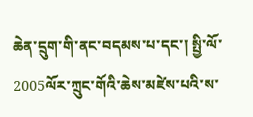ཆེན་དྲུག་གི་ནང་བདམས་པ་དང་། སྤྱི་ལོ་2005ལོར་ཀྲུང་གོའི་ཆེས་མཛེས་པའི་ས་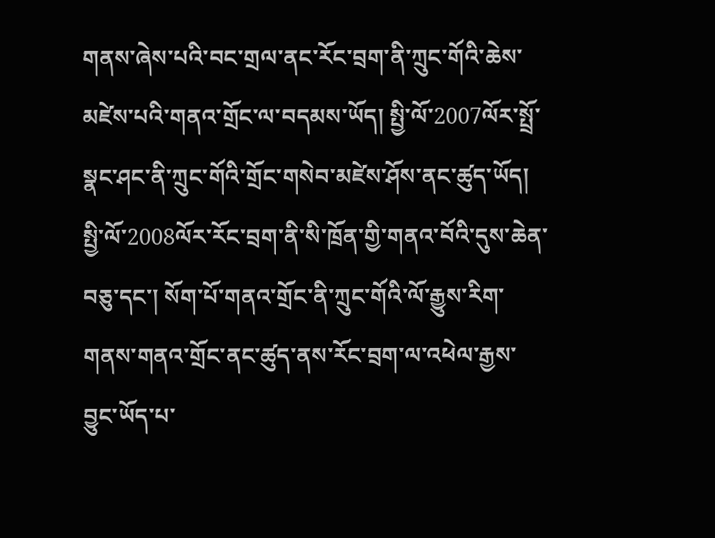གནས་ཞེས་པའི་བང་གྲལ་ནང་རོང་བྲག་ནི་ཀྲུང་གོའི་ཆེས་མཛེས་པའི་གནའ་གྲོང་ལ་བདམས་ཡོད། སྤྱི་ལོ་2007ལོར་སྤྲོ་སྣང་ཤང་ནི་ཀྲུང་གོའི་གྲོང་གསེབ་མཛེས་ཤོས་ནང་ཚུད་ཡོད། སྤྱི་ལོ་2008ལོར་རོང་བྲག་ནི་སི་ཁྲོན་གྱི་གནའ་བོའི་དུས་ཆེན་བཅུ་དང་། སོག་པོ་གནའ་གྲོང་ནི་ཀྲུང་གོའི་ལོ་རྒྱུས་རིག་གནས་གནའ་གྲོང་ནང་ཚུད་ནས་རོང་བྲག་ལ་འཕེལ་རྒྱས་བྱུང་ཡོད་པ་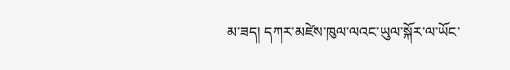མ་ཟད། དཀར་མཛེས་ཁུལ་ལའང་ཡུལ་སྐོར་ལ་ཡོང་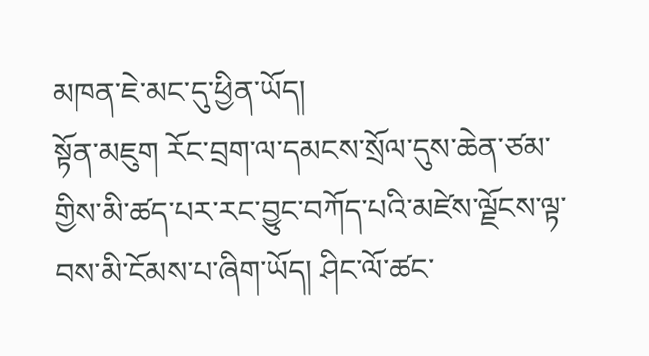མཁན་ཇེ་མང་དུ་ཕྱིན་ཡོད།
སྟོན་མཇུག རོང་བྲག་ལ་དམངས་སྲོལ་དུས་ཆེན་ཙམ་གྱིས་མི་ཚད་པར་རང་བྱུང་བཀོད་པའི་མཛེས་ལྗོངས་ལྟ་བས་མི་ངོམས་པ་ཞིག་ཡོད། ཤིང་ལོ་ཚང་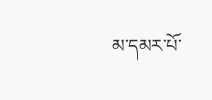མ་དམར་པོ་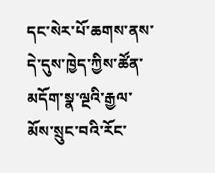དང་སེར་པོ་ཆགས་ནས་དེ་དུས་ཁྱེད་ཀྱིས་ཚོན་མདོག་སྣ་ལྔའི་རྒྱལ་མོས་སྲུང་བའི་རོང་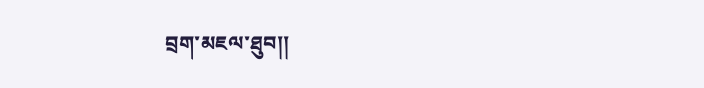བྲག་མཇལ་ཐུབ།།